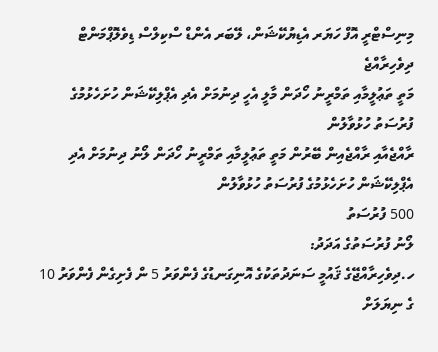މިނިސްޓްރީ އޮފް ހަޔަރ އެޑިޔުކޭޝަން، ލޭބަރ އެންޑް ސްކިލްސް ޑިވެލޮޕްމަންޓް
ދިވެހިރާއްޖެ
މަތީ ތަޢުލީމާއި ތަމްރީނު ހޯދަން މާލީ އެހީ ދިނުމަށް އެދި އެޕްލިކޭޝަން ހުށަހެޅުމުގެ ފުރުސަތު ހުޅުވާލުން
ރާއްޖެއާއި ރާއްޖެއިން ބޭރުން މަތީ ތަޢުލީމާއި ތަމްރީނު ހޯދަން ލޯނު ދިނުމަށް އެދި އެޕްލިކޭޝަން ހުށަހެޅުމުގެ ފުރުސަތު ހުޅުވާލުން
500 ފުރުސަތު
ލޯނު ފުރުސަތުގެ އަދަދު:
ހ.ދިވެހިރާއްޖޭގެ ޤައުމީ ސަނަދުތަކުގެ އޮނިގަނޑުގެ ފެންވަރު 5 ން ފެށިގެން ފެންވަރު 10 ގެ ނިޔަލަށް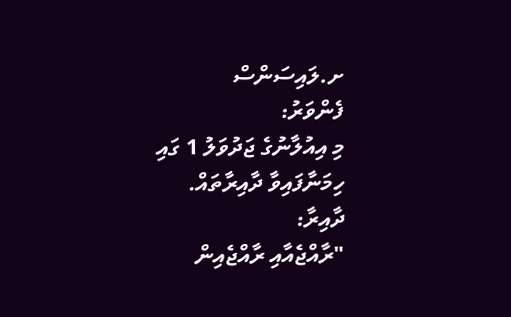ށ.ލައިސަންސް
ފެންވަރު:
މި އިއުލާނުގެ ޖަދުވަލު 1 ގައި ހިމަނާފައިވާ ދާއިރާތައް.
ދާއިރާ:
"ރާއްޖެއާއި ރާއްޖެއިން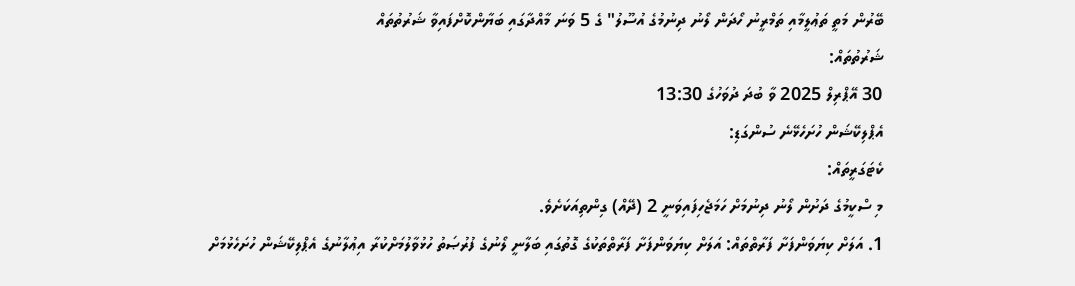ބޭރުން މަތީ ތަޢުލީމާއި ތަމްރީނު ހޯދަން ލޯނު ދިނުމުގެ އުސޫލު" ގެ 5 ވަނަ މާއްދާގައި ބަޔާންކޮށްފައިވާ ޝަރުތުތައް
ޝަރުތުތައް:
30 އޭޕްރިލް 2025 ވާ ބުދަ ދުވަހުގެ 13:30
އެޕްލިކޭޝަން ހުށަހެޅޭނެ ސުންގަޑި:
ކެޓަގަރީތައް:
މި ސްކީމުގެ ދަށުން ލޯނު ދިނުމަށް ހަމަޖެހިފައިވަނީ 2 (ދޭއް) ގިންތިއަކަށެވެ.
1. އަލަށް ކިޔަވަންފަށާ ފަރާތްތައް: އަލަށް ކިޔަވަންފަށާ ފަރާތްތަކުގެ ގޮތުގައި ބަލާނީ ލޯނުގެ ފުރުޞަތު ހުޅުވާލުމަށްކުރާ އިޢުލާނުގެ އެޕްލިކޭޝަން ހުށަހެޅުމަށް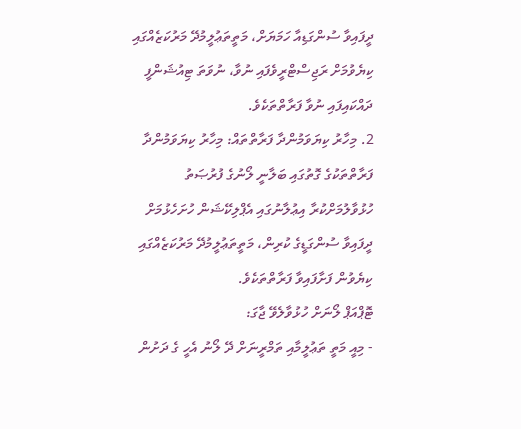ދީފައިވާ ސުންގަޑިއާ ހަމަޔަށް، މަތީތަޢުލީމުދޭ މަރުކަޒެއްގައި ކިޔެވުމަށް ރަޖިސްޓްރީވެފައި ނުވާ، ނުވަތަ ޓިއުޝަންފީ ދައްކައިފައި ނުވާ ފަރާތްތަކެވެ.
2. މިހާރު ކިޔަވަމުންދާ ފަރާތްތައް: މިހާރު ކިޔަވަމުންދާ ފަރާތްތަކުގެ ގޮތުގައި ބަލާނީ ލޯނުގެ ފުރުޞަތު ހުޅުވާލުމަށްކުރާ އިޢުލާނުގައި އެޕްލިކޭޝަން ހުށަހެޅުމަށް ދީފައިވާ ސުންގަޑީގެ ކުރިން، މަތީތަޢުލީމުދޭ މަރުކަޒެއްގައި ކިޔެވުން ފަށާފައިވާ ފަރާތްތަކެވެ.
ޓޮޕްއަޕް ލޯނަށް ހުޅުވާލެވޭ ޖާގަ:
- މިއީ މަތީ ތަޢުލީމާއި ތަމްރީނަށް ދޭ ލޯނު އެހީ ގެ ދަށުން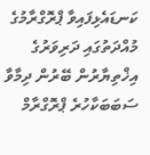ކަނޑައެޅިފައިވާ ޕްރޮގްރާމުގެ މުއްދަތުގައި ދަރިވަރުގެ އިޚްތިޔާރުން ބޭރުން ދިމާވާ ސަބަބަކާހުރެ ޕްރޮގްރާމް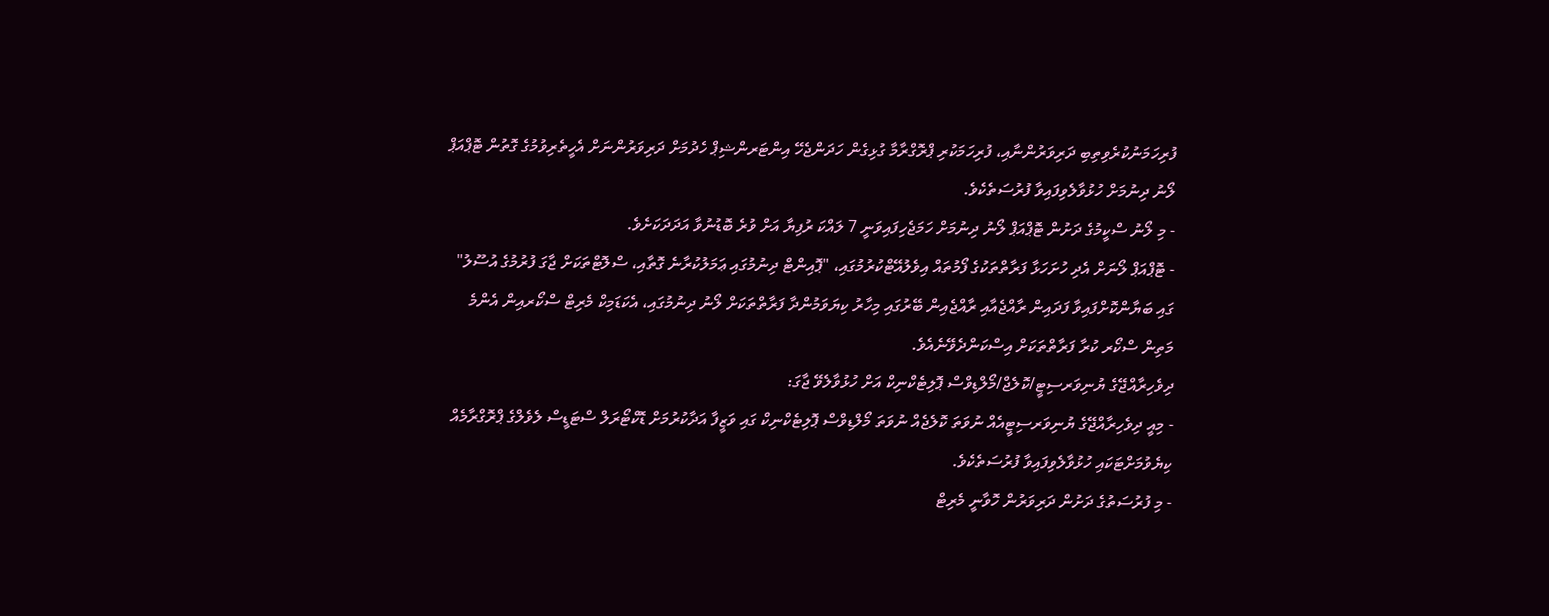ފުރިހަމަނުކުރެވިތިބި ދަރިވަރުންނާއި، ފުރިހަމަކުރި ޕްރޮގްރާމާ ގުޅިގެން ހަދަންޖެހޭ އިންޓަރންޝިޕް ހެދުމަށް ދަރިވަރުންނަށް އެހީތެރިވުމުގެ ގޮތުން ޓޮޕްއަޕް ލޯނު ދިނުމަށް ހުޅުވާލެވިފައިވާ ފުރުސަތެކެވެ.
- މި ލޯނު ސްކީމުގެ ދަށުން ޓޮޕްއަޕް ލޯނު ދިނުމަށް ހަމަޖެހިފައިވަނީ 7 ލައްކަ ރުފިޔާ އަށް ވުރެ ބޮޑުނުވާ އަދަދަކަށެވެ.
- ޓޮޕްއަޕް ލޯނަށް އެދި ހުށަހަޅާ ފަރާތްތަކުގެ ފޯމުތައް އިވެލުއޭޓްކުރުމުގައި، "ޕޮއިންޓް ދިނުމުގައި ޢަމަލުކުރާނެ ގޮތާއި، ސްލޮޓްތަކަށް ޖާގަ ފުރުމުގެ އުސޫލު" ގައި ބަޔާންކޮށްފައިވާ ފަދައިން ރާއްޖެއާއި ރާއްޖެއިން ބޭރުގައި މިހާރު ކިޔަވަމުންދާ ފަރާތްތަކަށް ލޯނު ދިނުމުގައި، އެކަޑަމިކް މެރިޓް ސްކޯރއިން އެންމެ މަތިން ސްކޯރ ކުރާ ފަރާތްތަކަށް އިސްކަންދެވޭނެއެވެ.
ދިވެހިރާއްޖޭގެ ޔުނިވަރސިޓީ/ކޮލެޖް/މޯލްޑިވްސް ޕޮލިޓެކްނިކް އަށް ހުޅުވާލެވޭ ޖާގަ:
- މިއީ ދިވެހިރާއްޖޭގެ ޔުނިވަރސިޓީއެއް ނުވަތަ ކޮލެޖެއް ނުވަތަ މޯލްޑިވްސް ޕޮލިޓެކްނިކް ގައި ވަޒީފާ އަދާކުރުމަށް ޑޮކްޓޯރަލް ސްޓަޑީސް ލެވެލްގެ ޕްރޮގްރާމެއް ކިޔެވުމަށްޓަކައި ހުޅުވާލެވިފައިވާ ފުރުސަތެކެވެ.
- މި ފުރުސަތުގެ ދަށުން ދަރިވަރުން ހޮވާނީ މެރިޓް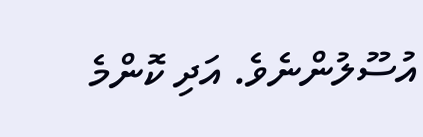އުސޫލުންނެވެ. އަދި ކޮންމެ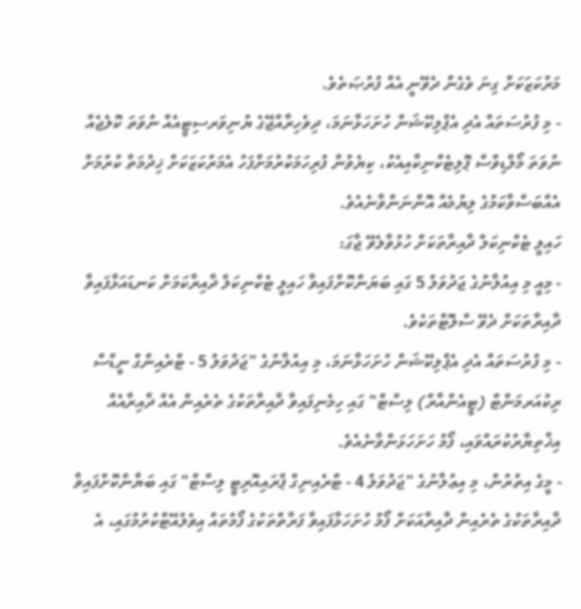މަރުކަޒަކަށް ގިނަ ވެގެން ދެވޭނީ އެއް ފުރުޞަތެވެ.
- މި ފުރުސަތައް އެދި އެޕްލިކޭޝަން ހުށަހަޅާނަމަ، ދިވެހިރާއްޖޭގެ ޔުނިވަރސިޓީއެއް ނުވަތަ ކޮލެޖެއް ނުވަތަ މޯލްޑިވްސް ޕޮލިޓެކްނިކާއިއެކު، ކިޔެވުން ފުރިހަމަކުރުމަށްފަހު އެމަރުކަޒަކަށް ޚިދުމަތް ކުރުމަށް އެއްބަސްވާކަމުގެ ލިޔުމެއް އޮންނަންވާނެއެވެ.
ހައިލީ ޓެކްނިކަލް ދާއިރާތަކަށް ހުޅުވާލެވޭ ޖާގަ:
- މިއީ މި އިއުލާނުގެ ޖަދުވަލު 5 ގައި ބަޔަންކޮށްފައިވާ ހައިލީ ޓެކްނިކަލް ދާއިރާކަމަށް ކަނޑައަޅާފައިވާ ދާއިރާތަކަށް ދެވޭ ސްލޮޓްތަކެވެ.
- މި ފުރުސަތައް އެދި އެޕްލިކޭޝަން ހުށަހަޅާނަމަ، މި އިއުލާނުގެ "ޖަދުވަލު 5 - ޓްރެއިންގް ނީޑްސް ރިކުއަރމަންޓް (ޓީއެންއާރް) ލިސްޓް" ގައި ހިމެނިފައިވާ ދާއިރާތަކުގެ ތެރެއިން އެއް ދާއިރާއެއް އިޚްތިޔާރުކުރައްވައި، ފޯމު ހަށަހަޅަންވާނެއެވެ.
- މީގެ އިތުރުން، މި އިޢުލާނުގެ "ޖަދުވަލު 4 - ޓްރެއިނިގް ޕްރައިއޮރިޓީ ލިސްޓް" ގައި ބަޔާންކޮށްފައިވާ ދާއިރާތަކުގެ ތެރެއިން ދާއިރާއަކަށް ފޯމު ހުށަހަޅާފައިވާ ފަރާތްތަކުގެ ފޯމުތައް އިވެލުއޭޓްކުރުމުގައި، އެ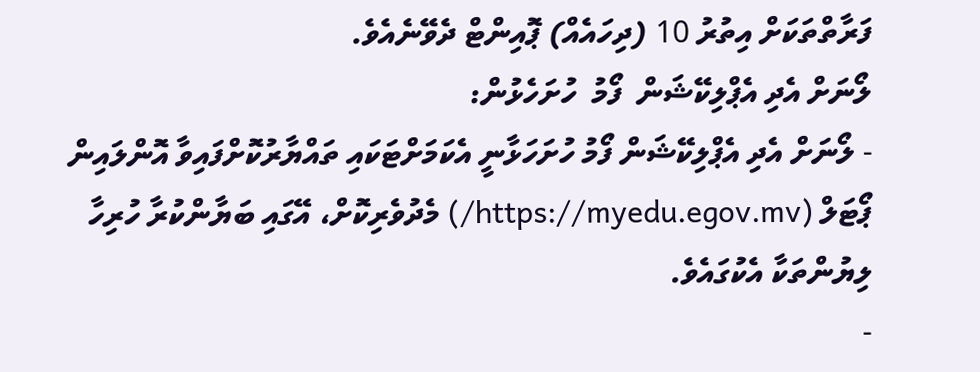ފަރާތްތަކަށް އިތުރު 10 (ދިހައެއް) ޕޮއިންޓް ދެވޭނެއެވެ.
ލޯނަށް އެދި އެޕްލިކޭޝަން  ފޯމު  ހުށަހެޅުން:
- ލޯނަށް އެދި އެޕްލިކޭޝަން ފޯމު ހުށަހަޅާނީ އެކަމަށްޓަކައި ތައްޔާރުކޮށްފައިވާ އޮންލައިން ޕޯޓަލް (https://myedu.egov.mv/) މެދުވެރިކޮށް، އޭގައި ބަޔާންކުރާ ހުރިހާ ލިޔުންތަކާ އެކުގައެވެ.
-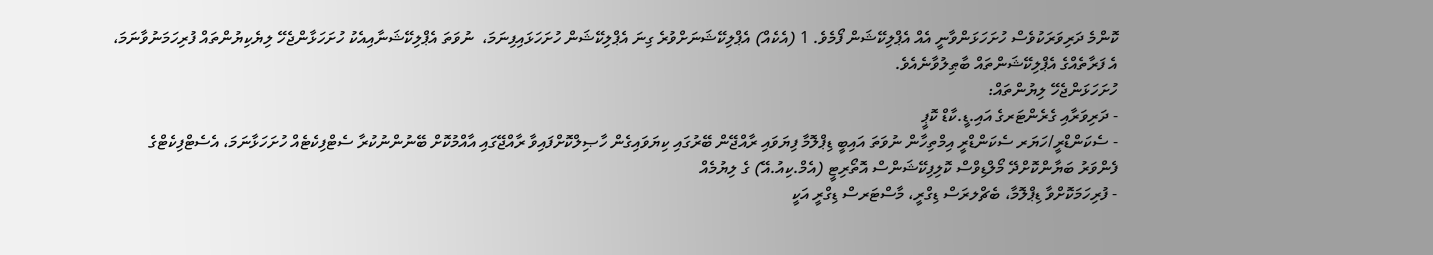ކޮންމެ ދަރިވަރަކުވެސް ހުށަހަޅަންވާނީ އެއް އެޕްލިކޭޝަން ފޯމެވެ. 1 (އެކެއް) އެޕްލިކޭޝަނަށްވުރެ ގިނަ އެޕްލިކޭޝަން ހުށަހަޅައިފިނަމަ،  ނުވަތަ އެޕްލިކޭޝަނާއިއެކު ހުށަހަޅާންޖެހޭ ލިޔެކިޔުންތައް ފުރިހަމަނުވާނަމަ، އެ ފަރާތެއްގެ އެޕްލިކޭޝަންތައް ބާޠިލުވާނެއެވެ.
ހުށަހަޅަންޖެހޭ ލިޔުންތައް:
- ދަރިވަރާއި ގެރެންޓަރގެ އައި.ޑީ.ކާޑް ކޮޕީ
- ސެކަންޑްރީ/ހަޔަރ ސެކަންޑްރީ އިމްތިހާން ނުވަތަ އައިބީ ޑިޕްލޮމާ ފިޔަވައި ރާއްޖޭން ބޭރުގައި ކިޔަވައިގެން ހާޞިލްކޮށްފައިވާ ރާއްޖޭގައި އާއްމުކޮށް ބޭނުންނުކުރާ ސެޓްފިކެޓެއް ހުށަހަޅާނަމަ، އެސެޓްފިކެޓްގެ ފެންވަރު ބަޔާންކޮށްދޭ މޯލްޑިވްސް ކޮލިފިކޭޝަންސް އޮތޯރިޓީ (އެމް.ކިއު.އޭ) ގެ ލިޔުމެއް
- ފުރިހަމަކޮށްވާ ޑިޕްލޮމާ، ބެޗްލރަސް ޑިގްރީ، މާސްޓަރސް ޑިގްރީ އަކީ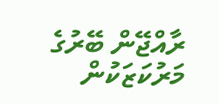ރާއްޖޭން ބޭރުގެ މަރުކަޒަކުން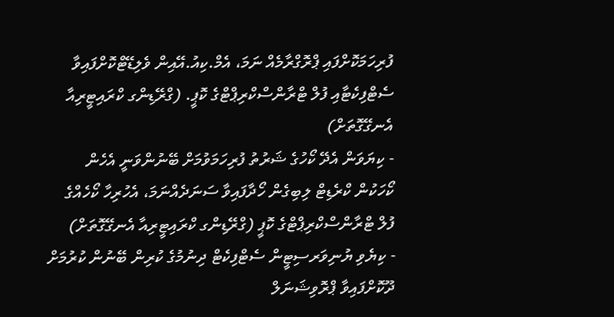ފުރިހަމަކޮށްފައި ޕްރޮގްރާމެއް ނަމަ، އެމް.ކިއު.އޭއިން ވެލިޑޭޓްކޮށްފައިވާ ސެޓްފިކެޓާއި ފުލް ޓްރާންސްކްރިޕްޓްގެ ކޮޕީ. (ގްރޭޑިންގ ކްރައިޓީރިއާ އެނގޭގޮތަށް)
- ކިޔަވަން އެދޭ ކޯހުގެ ޝަރުތު ފުރިހަމަވުމަށް ބޭނުންވަނީ އެހެން ކޯހަކުން ކްރެޑިޓް ލިބިގެން ހޯދާފައިވާ ސަނަދެއްނަމަ، އެހުރިހާ ކޯހެއްގެ ފުލް ޓްރާންސްކްރިޕްޓްގެ ކޮޕީ (ގްރޭޑިންގ ކްރައިޓީރިއާ އެނގޭގޮތަށް)
- ކިޔެވި ޔުނިވަރސިޓީން ސެޓްފިކެޓް ދިނުމުގެ ކުރިން ބޭނުން ކުރުމަށް ދޫކޮށްފައިވާ ޕްރޮވިޝަނަލް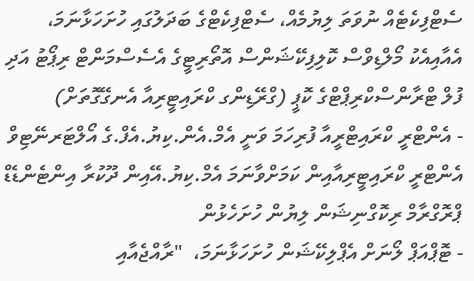ސެޓްފިކެޓެއް ނުވަތަ ލިޔުމެއް، ސެޓްފިކެޓްގެ ބަދަލުގައި ހުށަހަޅާނަމަ، އެއާއިއެކު މޯލްޑިވްސް ކޮލިފިކޭޝަންސް އޮތޯރިޓީގެ އެސެސްމަންޓް ރިޕޯޓު އަދި ފުލް ޓްރާންސްކްރިޕްޓްގެ ކޮޕީ (ގްރޭޑިންގ ކްރައިޓީރިއާ އެނގޭގޮތަށް)
- އެންޓްރީ ކްރައިޓްރީއާ ފުރިހަމަ ވަނީ އެމް.އެން.ކިޔު.އެފް.ގެ އޯލްޓަރނޭޓިވް އެންޓްރީ ކްރައިޓީރިއާއިން ކަމަށްވާނަމަ އެމް.ކިޔު.އޭއިން ދޫކުރާ އިންޓެންޑެޑް ޕްރޮގްރާމް ރިކޮގްނިޝަން ލިޔުން ހުށަހެޅުން
- ޓޮޕްއަޕް ލޯނަށް އެޕްލިކޭޝަން ހުށަހަޅާނަމަ،  "ރާއްޖެއާއި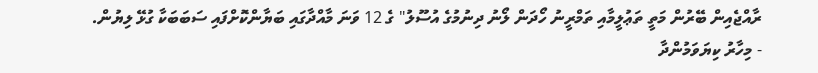ރާއްޖެއިން ބޭރުން މަތީ ތަޢުލީމާއި ތަމްރީނު ހޯދަން ލޯނު ދިނުމުގެ އުސޫލު" ގެ 12 ވަނަ މާއްދާގައި ބަޔާންކޮށްފައި ސަބަބަކާ ގުޅޭ ލިޔުން.
- މިހާރު ކިޔަވަމުންދާ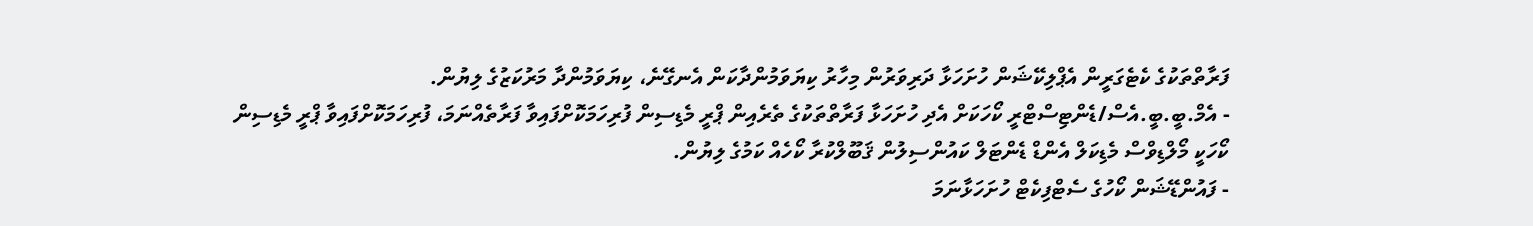ފަރާތްތަކުގެ ކެޓެގަރީން އެޕްލިކޭޝަން ހުށަހަޅާ ދަރިވަރުން މިހާރު ކިޔަވަމުންދާކަން އެނގޭނެ، ކިޔަވަމުންދާ މަރުކަޒުގެ ލިޔުން.
- އެމް.ބީ.ބީ.އެސް/ޑެންޓިސްޓްރީ ކޯހަކަށް އެދި ހުށަހަޅާ ފަރާތްތަކުގެ ތެރެއިން ޕްރީ މެޑިސިން ފުރިހަމަކޮށްފައިވާ ފަރާތެއްނަމަ، ފުރިހަމަކޮށްފައިވާ ޕްރީ މެޑިސިން ކޯހަކީ މޯލްޑިވްސް މެޑިކަލް އެންޑް ޑެންޓަލް ކައުންސިލުން ޤަބޫލްކުރާ ކޯހެއް ކަމުގެ ލިޔުން.
- ފައުންޑޭޝަން ކޯހުގެ ސެޓްފިކެޓް ހުށަހަޅާނަމަ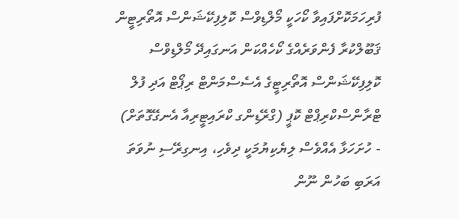ފުރިހަމަކޮށްފައިވާ ކޯހަކީ މޯލްޑިވްސް ކޮލިފިކޭޝަންސް އޮތޯރިޓީން ޤަބޫލްކުރާ ފެންވަރެއްގެ ކޯހެއްކަން އަނގައިދޭ މޯލްޑިވްސް ކޮލިފިކޭޝަންސް އޮތޯރިޓީގެ އެސެސްމަންޓް ރިޕޯޓް އަދި ފުލް ޓްރާންސްކްރިޕްޓް ކޮޕީ (ގްރޭޑިންގ ކްރައިޓީރިއާ އެނގޭގޮތަށް)
- ހުށަހަޅާ އެއްވެސް ލިޔެކިޔުމަކީ ދިވެހި، އިނގިރޭސި ނުވަތަ އަރަބި ބަހުން ނޫން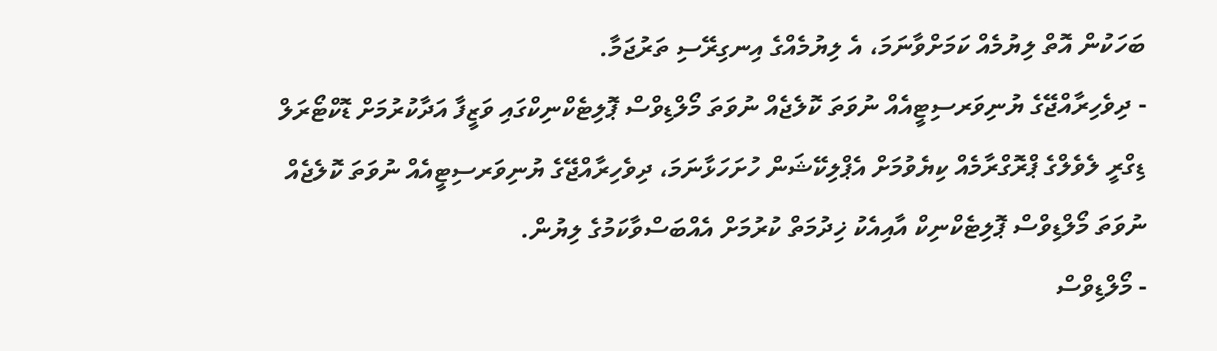ބަހަކުން އޮތް ލިޔުމެއް ކަމަށްވާނަމަ، އެ ލިޔުމެއްގެ އިނގިރޭސި ތަރުޖަމާ.
- ދިވެހިރާއްޖޭގެ ޔުނިވަރސިޓީއެއް ނުވަތަ ކޮލެޖެއް ނުވަތަ މޯލްޑިވްސް ޕޮލިޓެކްނިކްގައި ވަޒީފާ އަދާކުރުމަށް ޑޮކްޓޯރަލް ޑިގްރީ ލެވެލްގެ ޕްރޮގްރާމެއް ކިޔެވުމަށް އެޕްލިކޭޝަން ހުށަހަޅާނަމަ، ދިވެހިރާއްޖޭގެ ޔުނިވަރސިޓީއެއް ނުވަތަ ކޮލެޖެއް ނުވަތަ މޯލްޑިވްސް ޕޮލިޓެކްނިކް އާއިއެކު ޚިދުމަތް ކުރުމަށް އެއްބަސްވާކަމުގެ ލިޔުން.
- މޯލްޑިވްސް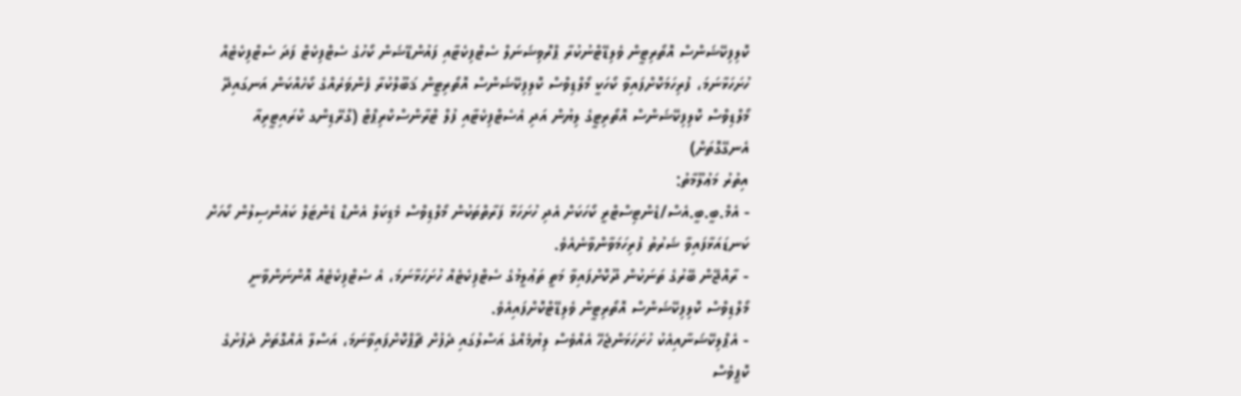ކޮލިފިކޭޝަންސް އޮތޯރިޓީން ވެލިޑޭޓްނުކުރާ ޕްރޮވިޝަނަލް ސެޓްފިކެޓާއި ފައުންޑޭޝަން ކޯހުގެ ސެޓްފިކެޓް ފަދަ ސެޓްފިކެޓެއް ހުށަހަޅާނަމަ، ފުރިހަމަކޮށްފައިވާ ކޯހަކީ މޯލްޑިވްސް ކޮލިފިކޭޝަންސް އޮތޯރިޓީން ޤަބޫލްކުރާ ފެންވަރެއްގެ ކޯހެއްކަން އަނގައިދޭ މޯލްޑިވްސް ކޮލިފިކޭޝަންސް އޮތޯރިޓީގެ ލިޔުން އަދި އެސެޓްފިކެޓާއި ފުލް ޓްރާންސްކްރިޕްޓް (ގްރޭޑިންގ ކްރައިޓީރިއާ އެނގޭގޮތަށް)
އިތުރު މަޢުލޫމާތު:
- އެމް.ބީ.ބީ.އެސް/ޑެންޓިސްޓްރީ ކޯހަކަށް އެދި ހުށަހަޅާ ފަރާތްތަކުން މޯލްޑިވްސް މެޑިކަލް އެންޑް ޑެންޓަލް ކައުންސިލުން ކޯހަށް ކަނޑައަޅާފައިވާ ޝަރުތު ފުރިހަމަވާންވާނެއެވެ.
- ރާއްޖޭން ބޭރުގެ ތަނަކުން ދޫކޮށްފައިވާ މަތީ ތަޢުލީމުގެ ސެޓްފިކެޓެއް ހުށަހަޅާނަމަ، އެ ސެޓްފިކެޓެއް އޮންނަންވާނީ މޯލްޑިވްސް ކޮލިފިކޭޝަންސް އޮތޯރިޓީން ވެލިޑޭޓްކޮށްފައިއެވެ.
- އެޕްލިކޭޝަނާއިއެކު ހުށަހަޅަންޖެހޭ އެއްވެސް ލިޔުމެއްގެ އަސްލުގައި ދެފުށް ޗާޕްކޮށްފައިވާނަމަ، އަސްލާ އެއްގޮތަށް ދެފުށުގެ ކޮޕީވެސް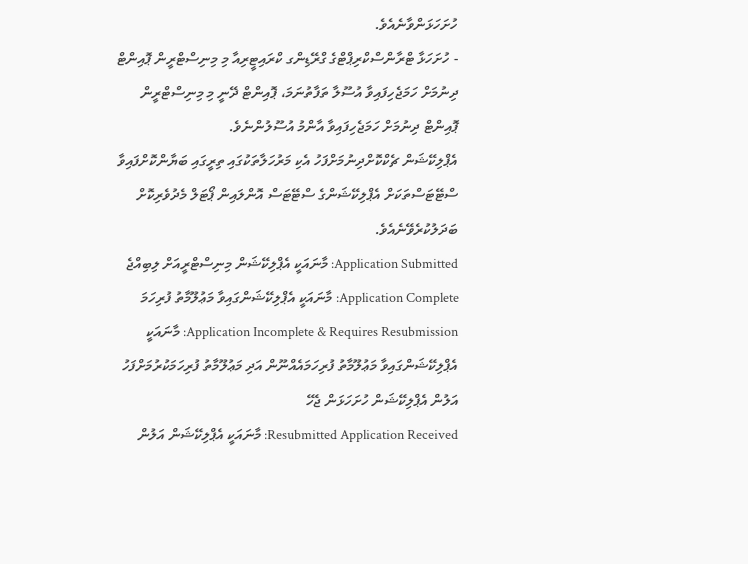ހުށަހަޅަންވާނެއެވެ.
- ހުށަހަޅާ ޓްރާންސްކްރިޕްޓްގެ ގްރޭޑިންގ ކްރައިޓީރިއާ މި މިނިސްޓްރީން ޕޮއިންޓް ދިނުމަށް ހަމަޖެހިފައިވާ އުސޫލާ ތަފާތުނަމަ، ޕޮއިންޓް ދޭނީ މި މިނިސްޓްރީން ޕޮއިންޓް ދިނުމަށް ހަމަޖެހިފައިވާ އާންމު އުސޫލުންނެވެ.
އެޕްލިކޭޝަން ޗެކްކޮށްދިނުމަށްފަހު އެކި މަރުހަލާތަކުގައި ތިރީގައި ބަޔާންކޮށްފައިވާ ސްޓޭޓަސްތަކަށް އެޕްލިކޭޝަންގެ ސްޓޭޓަސް އޮންލައިން ޕޯޓަލް މެދުވެރިކޮށް ބަދަލުކުރެވޭނެއެވެ.
Application Submitted: މާނައަކީ އެޕްލިކޭޝަން މިނިސްޓްރީއަށް ލިބިއްޖެ
Application Complete: މާނައަކީ އެޕްލިކޭޝަންގައިވާ މަޢުލޫމާތު ފުރިހަމަ
Application Incomplete & Requires Resubmission: މާނައަކީ އެޕްލިކޭޝަންގައިވާ މަޢުލޫމާތު ފުރިހަމައެއްނޫން އަދި މަޢުލޫމާތު ފުރިހަމަކުރުމަށްފަހު އަލުން އެޕްލިކޭޝަން ހުށަހަޅަން ޖެހޭ
Resubmitted Application Received: މާނައަކީ އެޕްލިކޭޝަން އަލުން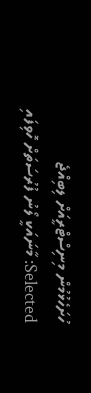ހުށަހެޅުމުން މިނިސްޓްރީއަށް ލިބިއްޖެ
Selected: މާނައަކީ ލޯނު ފުރުސަތަށް ހޮވިފައި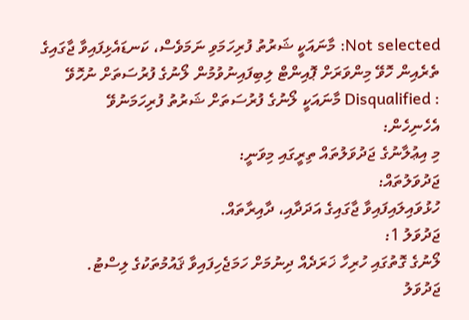Not selected: މާނައަކީ ޝަރުތު ފުރިހަމަވި ނަމަވެސް، ކަނޑައެޅިފައިވާ ޖާގައިގެ ތެރެއިން ހޮވޭ މިންވަރަށް ޕޮއިންޓް ލިބިފައިނުވުމުން ލޯނުގެ ފުރުސަތަށް ނުހޮވޭ
: Disqualified މާނައަކީ ލޯނުގެ ފުރުސަތަށް ޝަރުތު ފުރިހަމަނުވޭ
އެހެނިހެން:
މި އިޢުލާނުގެ ޖަދުވަލުތައް ތިރީގައި މިވަނީ:
ޖަދުވަލުތައް:
ހުޅުވައިލައިފައިވާ ޖާގައިގެ އަދަދާއި، ދާއިރާތައް.
ޖަދުވަލު 1:
ލޯނުގެ ގޮތުގައި ހުރިހާ ޚަރަދެއް ދިނުމަށް ހަމަޖެހިފައިވާ ޤައުމުތަކުގެ ލިސްޓު.
ޖަދުވަލު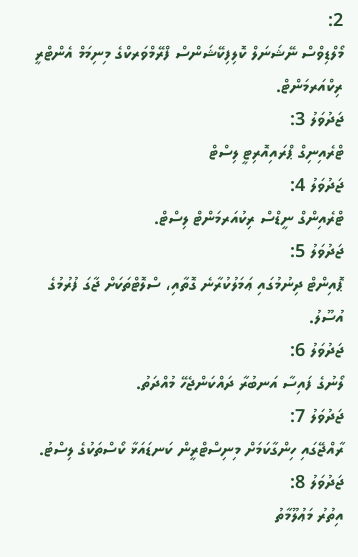2:
މޯލްޑިވްސް ނޭޝަނަލް ކޮލިފިކޭޝަންސް ފްރޭމްވަރކްގެ މިނިމަމް އެންޓްރީ ރިކްއަރމަންޓް.
ޖަދުވަލު 3:
ޓްރެއިނިގް ޕްރައިއޮރިޓީ ލިސްޓް
ޖަދުވަލު 4:
ޓްރެއިންގް ނީޑްސް ރިކުއަރމަންޓް ލިސްޓް.
ޖަދުވަލު 5:
ޕޮއިންޓް ދިނުމުގައި ޢަމަލުކުރާނެ ގޮތާއި، ސްލޮޓްތަކަށް ޖާގަ ފުރުމުގެ އުސޫލު.
ޖަދުވަލު 6:
ލޯނުގެ ފައިސާ އަނބުރާ ދައްކަންޖެހޭ މުއްދަތު.
ޖަދުވަލު 7:
ރާއްޖޭގައި ހިންގާކަމަށް މިނިސްޓްރީން ކަނޑައަޅާ ކޯސްތަކުގެ ލިސްޓު.
ޖަދުވަލު 8:
އިތުރު މަޢުލޫމާތު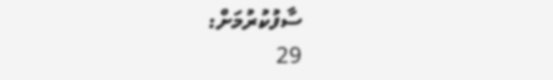ސާފުކުރުމަށް:
29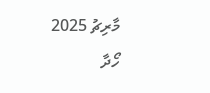މާރިޗު 2025
ހޯދާ